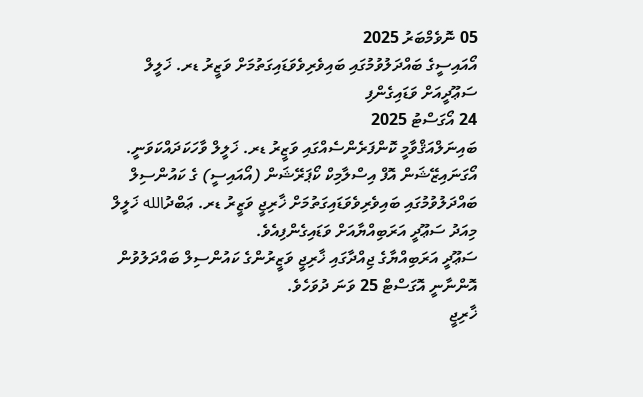05 ނޮވެމްބަރު 2025
އޯއައިސީގެ ބައްދަލުވުމުގައި ބައިވެރިވެވަޑައިގަތުމަށް ވަޒީރު ޑރ. ޚަލީލް ސަޢޫދީއަށް ވަޑައިގެންފި
24 އޯގަސްޓު 2025
ބައިނަލްއަޤްވާމީ ކޮންފަރެންސެއްގައި ވަޒީރު ޑރ. ޚަލީލް ވާހަކަދައްކަވަނީ.
އޯގަނައިޒޭޝަން އޮފް އިސްލާމިކް ކޯޕަރޭޝަން (އޯއައިސީ) ގެ ކައުންސިލް ބައްދަލުވުމުގައި ބައިވެރިވެވަޑައިގަތުމަށް ޚާރިޖީ ވަޒީރު ޑރ. ޢަބްދުالله ޚަލީލް މިއަދު ސަޢޫދީ އަރަބިއްޔާއަށް ވަޑައިގެންފިއެވެ.
ސަޢޫދީ އަރަބިއްޔާގެ ޖިއްދާގައި ޚާރިޖީ ވަޒީރުންގެ ކައުންސިލް ބައްދަލުވުން އޮންނާނީ އޮގަސްޓް 25 ވަނަ ދުވަހެވެ.
ޚާރިޖީ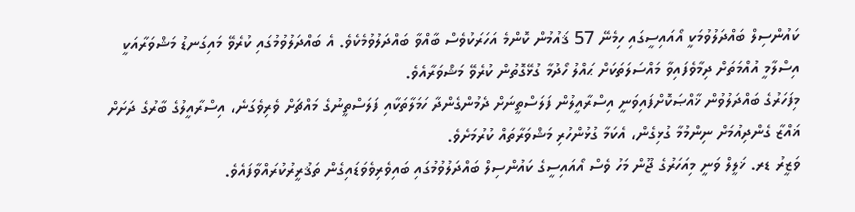ކައުންސިލް ބައްދަލުވުމަކީ އޯއައިސީގައި ހިމެނޭ 57 ޤައުމުން ކޮންމެ އަހަރަކުވެސް ބާއްވާ ބައްދަލުވުމެކެވެ. އެ ބައްދަލުވުމުގައި ކުރެވޭ މައިގަނޑު މަޝްވަރާއަކީ އިސްލާމީ އުއްމަތަށް ދިމާވެފައިވާ މައްސަލަތަކަށް ޙައްލު ހޯދުމާ ގުޅޭގޮތުން ކުރެވޭ މަޝްވަރާއެވެ.
މިފަހަރުގެ ބައްދަލުވުން ޚާއްޞަކޮށްފައިވަނީ އިސްރާއީލުން ފަލަސްތީނަށް ދެމުންގެންދާ ހަމަލާތަކާއި ފަލަސްތީނުގެ މައްޗަށް ވެރިވެގަނެ، އިސްރާއީލުގެ ބާރުގެ ދަށަށް ޣައްޒާ ގެންދިއުމަށް ނިންމުމާ ގުޅިގެން، އެކަމާ ގުޅުންހުރި މަޝްވަރާތައް ކުރުމަށެވެ.
ވަޒީރު ޑރ. ޚަލީލް ވަނީ މިއަހަރުގެ ޖޫން މަހު ވެސް އޯއައިސީގެ ކައުންސިލް ބައްދަލުވުމުގައި ބައިވެރިވެވަޑައިގެން ތަޤުރީރުކުރައްވާފައެވެ.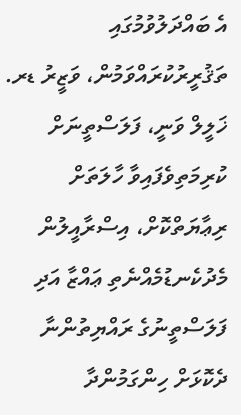އެ ބައްދަލުވުމުގައި ތަޤުރީރުކުރައްވަމުން، ވަޒީރު ޑރ. ޚަލީލް ވަނީ، ފަލަސްތީނަށް ކުރިމަތިވެފައިވާ ހާލަތަށް ރިޢާޔަތްކޮށް، އިސްރާއީލުން މެދުކެނޑުމެއްނެތި ޢައްޒާ އަދި ފަލަސްތީނުގެ ރައްޔިތުންނާ ދެކޮޅަށް ހިންގަމުންދާ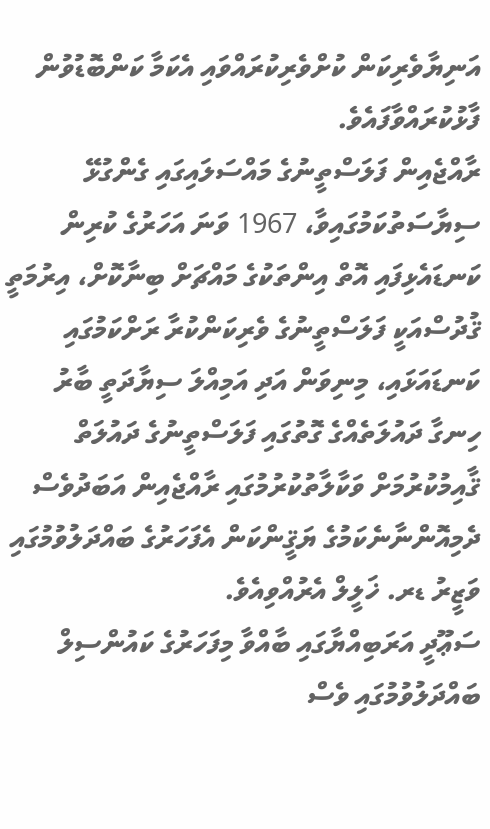އަނިޔާވެރިކަން ކުށްވެރިކުރައްވައި އެކަމާ ކަންބޮޑުވުން ފާޅުކުރައްވާފައެވެ.
ރާއްޖެއިން ފަލަސްތީނުގެ މައްސަލައިގައި ގެންގުޅޭ ސިޔާސަތުކަމުގައިވާ، 1967 ވަނަ އަހަރުގެ ކުރިން ކަނޑައެޅިފައި އޮތް އިންތަކުގެ މައްޗަށް ބިނާކޮށް، އިރުމަތީ ޤުދުސްއަކީ ފަލަސްތީނުގެ ވެރިކަންކުރާ ރަށްކަމުގައި ކަނޑައަޅައި، މިނިވަން އަދި އަމިއްލަ ސިޔާދަތީ ބާރު ހިނގާ ދައުލަތެއްގެ ގޮތުގައި ފަލަސްތީނުގެ ދައުލަތް ޤާއިމުކުރުމަށް ވަކާލާތުކުރުމުގައި ރާއްޖެއިން އަބަދުވެސް ދެމިއޮންނާނެކަމުގެ ޔަޤީންކަން އެފަހަރުގެ ބައްދަލުވުމުގައި ވަޒީރު ޑރ. ޚަލީލް އެރުއްވިއެވެ.
ސަޢޫދީ އަރަބިއްޔާގައި ބާއްވާ މިފަހަރުގެ ކައުންސިލް ބައްދަލުވުމުގައި ވެސް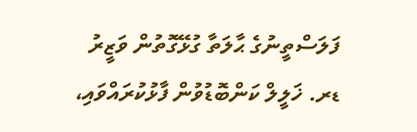ފަލަސްތީނުގެ ޙާލަތާ ގުޅޭގޮތުން ވަޒީރު ޑރ. ޚަލީލް ކަންބޮޑުވުން ފާޅުކުރައްވައި،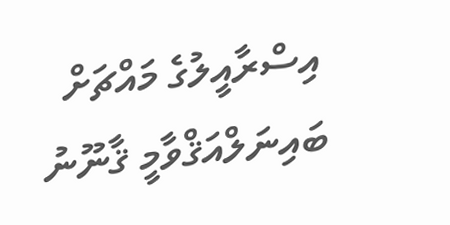އިސްރާއީލުގެ މައްޗަށް ބައިނަލްއަޤްވާމީ ޤާނޫނު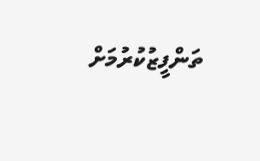ތަންފީޒުކުރުމަށް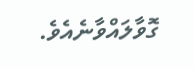ގޮވާލައްވާނެއެވެ.